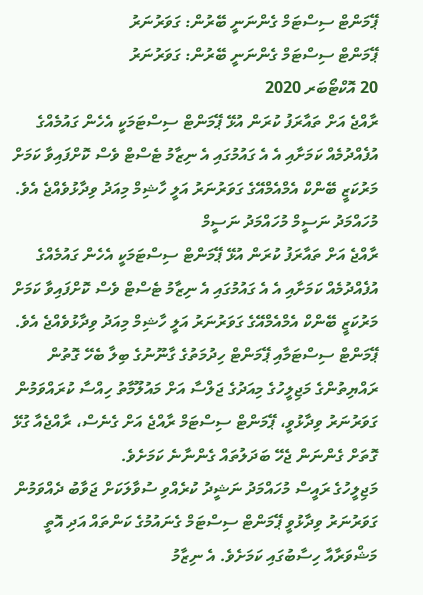ޕޭމަންޓް ސިސްޓަމް ގެންނަނީ ބޭރުން: ގަވަރުނަރު
ޕޭމަންޓް ސިސްޓަމް ގެންނަނީ ބޭރުން: ގަވަރުނަރު
20 އޮކްޓޯބަރ 2020
ރާއްޖެ އަށް ތައާރަފު ކުރަން އުޅޭ ޕޭމަންޓް ސިސްޓަމަކީ އެހެން ގައުމެއްގެ އުފެއްދުމެއް ކަމަށާއި އެ އެ ގައުމުގައި އެ ނިޒާމު ޓެސްޓް ވެސް ކޮށްފައިވާ ކަމަށް މަރުކަޒީ ބޭންކް އެމްއެމްއޭގެ ގަވަރުނަރު އަލީ ހާޝިމް މިއަދު ވިދާޅުވެއްޖެ އެވެ.
މުހައްމަދު ނަސީމް މުހައްމަދު ނަސީމް
ރާއްޖެ އަށް ތައާރަފު ކުރަން އުޅޭ ޕޭމަންޓް ސިސްޓަމަކީ އެހެން ގައުމެއްގެ އުފެއްދުމެއް ކަމަށާއި އެ އެ ގައުމުގައި އެ ނިޒާމު ޓެސްޓް ވެސް ކޮށްފައިވާ ކަމަށް މަރުކަޒީ ބޭންކް އެމްއެމްއޭގެ ގަވަރުނަރު އަލީ ހާޝިމް މިއަދު ވިދާޅުވެއްޖެ އެވެ.
ޕޭމަންޓް ސިސްޓަމާއި ޕޭމަންޓް ހިދުމަތުގެ ގާނޫނުގެ ބިލާ ބެހޭ ގޮތުން ރައްޔިތުންގެ މަޖިލީހުގެ މިއަދުގެ ޖަލްސާ އަށް މައުލޫމާތު ހިއްސާ ކުރައްވަމުން ގަވަރުނަރު ވިދާޅުވީ، ޕޭމަންޓް ސިސްޓަމް ރާއްޖެ އަށް ގެނެސް، ރާއްޖެއާ ގުޅޭ ގޮތަށް ގެންނަން ޖެހޭ ބަދަލުތައް ގެންނާނެ ކަމަށެވެ.
މަޖިލީހުގެ ރައީސް މުހައްމަދު ނަޝީދު ކުރެއްވި ސުވާލަކަށް ޖަވާބު ދެއްވަމުން ގަވަރުނަރު ވިދާޅުވީ ޕޭމަންޓް ސިސްޓަމް ގެނައުމުގެ ކަންތައް އަދި އޮތީ މަޝްވަރާއާ ހިސާބުގައި ކަމަށެވެ. އެ ނިޒާމު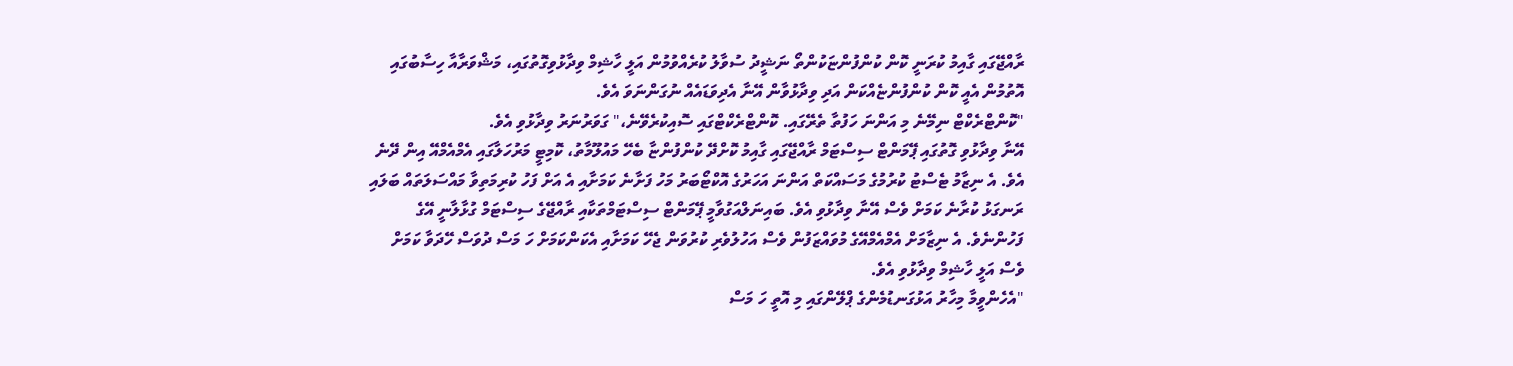ރާއްޖޭގައި ގާއިމު ކުރަނީ ކޮން ކުންފުންޏަކުންތޯ ނަޝީދު ސުވާލު ކުރެއްވުމުން އަލީ ހާޝިމް ވިދާޅުވިގޮތުގައި، މަޝްވަރާއާ ހިސާބުގައި އޮތުމުން އެއީ ކޮން ކުންފުންޏެއްކަން އަދި ވިދާޅުވާން އޭނާ އެދިވަޑައެއް ނުގަންނަވަ އެވެ.
"ކޮންޓްރެކްޓް ނިމޭނެ މި އަންނަ ހަފުތާ ތެރޭގައި. ކޮންޓްރެކްޓްގައި ސޮއިކުރެވޭނެ،" ގަވަރުނަރު ވިދާޅުވި އެވެ.
އޭނާ ވިދާޅުވި ގޮތުގައި ޕޭމަންޓް ސިސްޓަމް ރާއްޖޭގައި ގާއިމު ކޮށްދޭ ކުންފުންޏާ ބެހޭ މައުލޫމާތު، ކޮމިޓީ މަރުހަލާގައި އެމްއެމްއޭ އިން ދޭނެ އެވެ. އެ ނިޒާމު ޓެސްޓު ކުރުމުގެ މަސައްކަތް އަންނަ އަހަރުގެ އޮކްޓޯބަރު މަހު ފަށާނެ ކަމަށާއި އެ އަށް ފަހު ކުރިމަތިވާ މައްސަލަތައް ބަލައި ރަނގަޅު ކުރާނެ ކަމަށް ވެސް އޭނާ ވިދާޅުވި އެވެ. ބައިނަލްއަގުވާމީ ޕޭމަންޓް ސިސްޓަމްތަކާއި ރާއްޖޭގެ ސިސްޓަމް ގުޅާލާނީ އޭގެ ފަހުންނެވެ. އެ ނިޒާމަށް އެމްއެމްއޭގެ މުވައްޒަފުން ވެސް އަހުލުވެރި ކުރުވަން ޖެހޭ ކަމަށާއި އެކަންކަމަށް ހަ މަސް ދުވަސް ހޭދަވާ ކަމަށް ވެސް އަލީ ހާޝިމް ވިދާޅުވި އެވެ.
"އެހެންވީމާ މިހާރު އަޅުގަނޑުމެންގެ ޕްލޭންގައި މި އޮތީ ހަ މަސް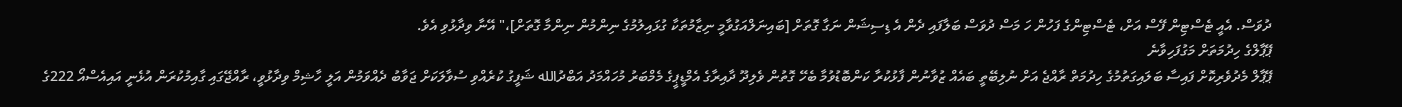ދުވަސް. އެއީ ޓެސްޓިން ފޭސް އަށް، ޓެސްޓިންގެ ފަހުން ހަ މަސް ދުވަސް ބަލާފައި ދެން އެ ޑިސިޝަން ނަގާ ގޮތަށް [ބައިނަލްއަގުވާމީ ނިޒާމުތަކާ ގުޅައިލުމުގެ ނިންމުން ނިންމާ ގޮތަށް]،" އޭނާ ވިދާޅުވި އެވެ.
ޕޭޕާލްގެ ހިދުމަތަށް މަގުފަހިވާނެ
ޕޭޕާލް މެދުވެރިކޮށް ފައިސާ ބަލައިގަތުމުގެ ހިދުމަތް ރާއްޖެ އަށް ނުލިބޭތީ ބައެއް ޒުވާނުން ފާޅުކުރާ ކަންބޮޑުވުމާ ބެހޭ ގޮތުން ވެލިދޫ ދާއިރާގެ އެމްޑީޕީގެ މެމްބަރު މުހައްމަދު އަބްދުالله ޝަފީގު ކުރެއްވި ސުވާލަކަށް ޖަވާބު ދެއްވަމުން އަލީ ހާޝިމް ވިދާޅުވީ، ރާއްޖޭގައި ގާއިމުކުރަން އުޅެނީ އައިއެސްއޯ 222ގެ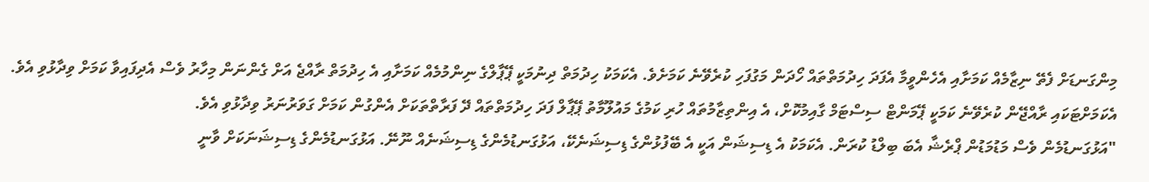މިންގަނޑަށް ފެތޭ ނިޒާމެއް ކަމަށާއި އެހެންވީމާ އެފަދަ ހިދުމަތްތައް ހޯދަން މަގުފަހި ކުރެވޭނެ ކަމަށެވެ. އެކަމަކު ހިދުމަތް ދިނުމަކީ ޕޭޕާލްގެ ނިންމުމެއް ކަމަށާއި އެ ހިދުމަތް ރާއްޖެ އަށް ގެންނަން މިހާރު ވެސް އެދިފައިވާ ކަމަށް ވިދާޅުވި އެވެ.
އެކަމަށްޓަކައި ރާއްޖޭން ކުރެވޭނެ ކަމަކީ ޕޭމަންޓް ސިސްޓަމް ގާއިމުކޮށް، އެ އިންތިޒާމުތައް ހުރި ކަމުގެ މައުލޫމާތު ޕޭޕާލް ފަދަ ހިދުމަތްތައް ދޭ ފަރާތްތަކަށް އެންގުން ކަމަށް ގަވަރުނަރު ވިދާޅުވި އެވެ.
"އަޅުގަނޑުމެން ވެސް މަޑުމަޑުން ޕްރެޝާ އެބަ ބިލްޑު ކުރަން. އެކަމަކު އެ ޑިސިޝަން އަކީ އެ ބޭފުޅުންގެ ޑިސިޝަނެކޭ، އަޅުގަނޑުމެންގެ ޑިސިޝަނެއް ނޫނޭ. އަޅުގަނޑުމެންގެ ޑިސިޝަނަކަށް ވާނީ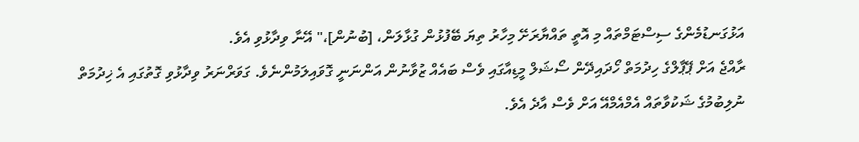އަޅުގަނޑުމެންގެ ސިސްޓަމްތައް މި އޮތީ ތައްޔާރަށޭ މިހާރު ތިޔަ ބޭފުޅުން ގުޅާލަން، [ބުނުން]،" އޭނާ ވިދާޅުވި އެވެ.
ރާއްޖެ އަށް ޕޭޕާލްގެ ހިދުމަތް ހޯދައިދޭން ސޯޝަލް މީޑިއާގައި ވެސް ބައެއް ޒުވާނުން އަންނަނީ ގޮވައިލަމުންނެވެ. ގަވަރްނަރު ވިދާޅުވި ގޮތުގައި އެ ޚިދުމަތް ނުލިބުމުގެ ޝަކުވާތައް އެމްއެމްއޭ އަށް ވެސް އާދެ އެވެ.